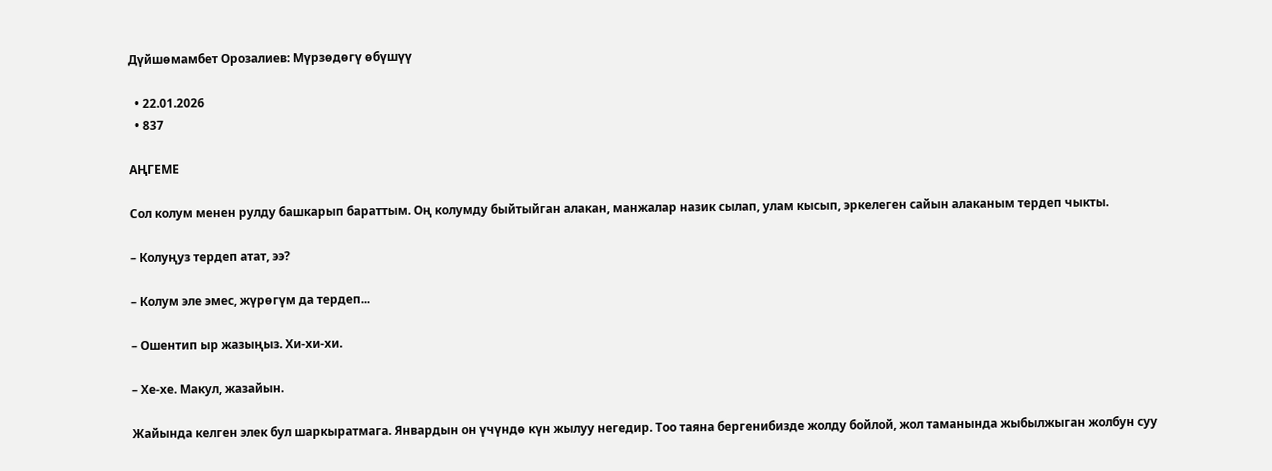Дүйшөмамбет Орозалиев: Мүрзөдөгү өбүшүү

  • 22.01.2026
  • 837

АҢГЕМЕ

Сол колум менен рулду башкарып бараттым. Оң колумду быйтыйган алакан, манжалар назик сылап, улам кысып, эркелеген сайын алаканым тердеп чыкты.

– Колуңуз тердеп атат, ээ?

– Колум эле эмес, жүрөгүм да тердеп...

– Ошентип ыр жазыңыз. Хи-хи-хи.

– Хе-хе. Макул, жазайын.

Жайында келген элек бул шаркыратмага. Январдын он үчүндө күн жылуу негедир. Тоо таяна бергенибизде жолду бойлой, жол таманында жыбылжыган жолбун суу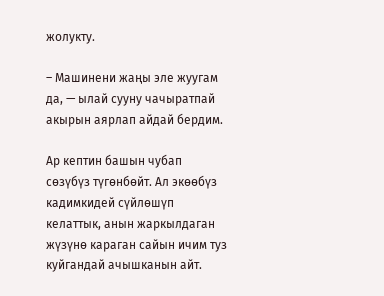жолукту.

– Машинени жаңы эле жуугам да, — ылай сууну чачыратпай акырын аярлап айдай бердим.

Ар кептин башын чубап сөзүбүз түгөнбөйт. Ал экөөбүз кадимкидей сүйлөшүп келаттык, анын жаркылдаган жүзүнө караган сайын ичим туз куйгандай ачышканын айт.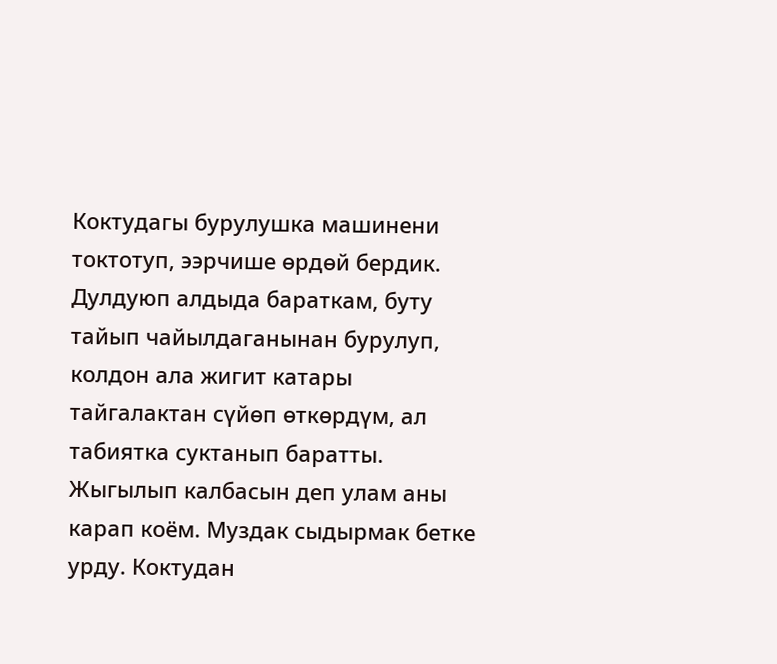Коктудагы бурулушка машинени токтотуп, ээрчише өрдөй бердик. Дулдуюп алдыда бараткам, буту тайып чайылдаганынан бурулуп, колдон ала жигит катары тайгалактан сүйөп өткөрдүм, ал табиятка суктанып баратты. Жыгылып калбасын деп улам аны карап коём. Муздак сыдырмак бетке урду. Коктудан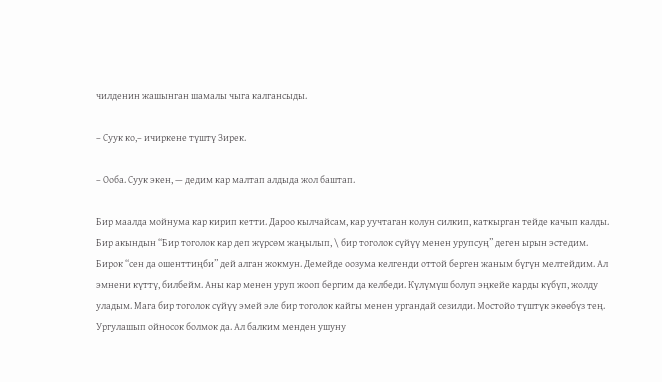чилденин жашынган шамалы чыга калгансыды.

– Суук ко,– ичиркене түштү Зирек.

– Ооба. Суук экен, — дедим кар малтап алдыда жол баштап.

Бир маалда мойнума кар кирип кетти. Дароо кылчайсам, кар уучтаган колун силкип, каткырган тейде качып калды. Бир акындын “Бир тоголок кар деп жүрсөм жаңылып, \ бир тоголок сүйүү менен урупсуң” деген ырын эстедим. Бирок “сен да ошенттиңби” дей алган жокмун. Демейде оозума келгенди оттой берген жаным бүгүн мелтейдим. Ал эмнени күттү, билбейм. Аны кар менен уруп жооп бергим да келбеди. Күлүмүш болуп эңкейе карды күбүп, жолду уладым. Мага бир тоголок сүйүү эмей эле бир тоголок кайгы менен ургандай сезилди. Мостойо түштүк экөөбүз тең. Ургулашып ойносок болмок да. Ал балким менден ушуну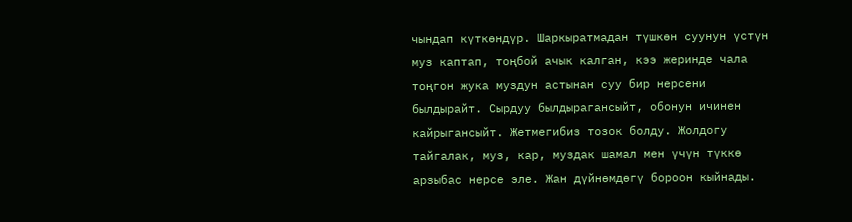чындап күткөндүр. Шаркыратмадан түшкөн суунун үстүн муз каптап, тоңбой ачык калган, кээ жеринде чала тоңгон жука муздун астынан суу бир нерсени былдырайт. Сырдуу былдырагансыйт, обонун ичинен кайрыгансыйт. Жетмегибиз тозок болду. Жолдогу тайгалак, муз, кар, муздак шамал мен үчүн түккө арзыбас нерсе эле. Жан дүйнөмдөгү бороон кыйнады.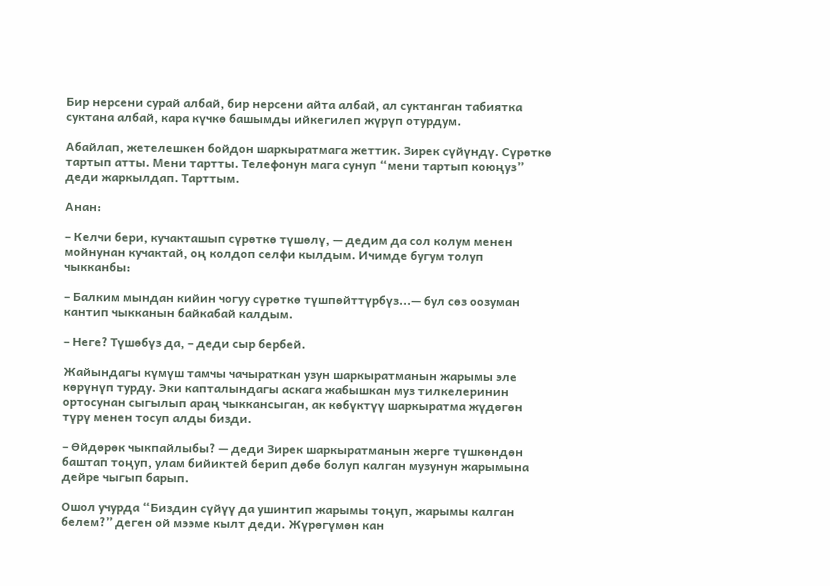Бир нерсени сурай албай, бир нерсени айта албай, ал суктанган табиятка суктана албай, кара күчкө башымды ийкегилеп жүрүп отурдум.

Абайлап, жетелешкен бойдон шаркыратмага жеттик. Зирек сүйүндү. Сүрөткө тартып атты. Мени тартты. Телефонун мага сунуп “мени тартып коюңуз” деди жаркылдап. Тарттым.

Анан:

– Келчи бери, кучакташып сүрөткө түшөлү, — дедим да сол колум менен мойнунан кучактай, оң колдоп селфи кылдым. Ичимде бугум толуп чыкканбы:

– Балким мындан кийин чогуу сүрөткө түшпөйттүрбүз...— бул сөз оозуман кантип чыкканын байкабай калдым.

– Неге? Түшөбүз да, – деди сыр бербей.

Жайындагы күмүш тамчы чачыраткан узун шаркыратманын жарымы эле көрүнүп турду. Эки капталындагы аскага жабышкан муз тилкелеринин ортосунан сыгылып араң чыккансыган, ак көбүктүү шаркыратма жүдөгөн түрү менен тосуп алды бизди.

– Өйдөрөк чыкпайлыбы? — деди Зирек шаркыратманын жерге түшкөндөн баштап тоңуп, улам бийиктей берип дөбө болуп калган музунун жарымына дейре чыгып барып.

Ошол учурда “Биздин сүйүү да ушинтип жарымы тоңуп, жарымы калган белем?” деген ой мээме кылт деди. Жүрөгүмөн кан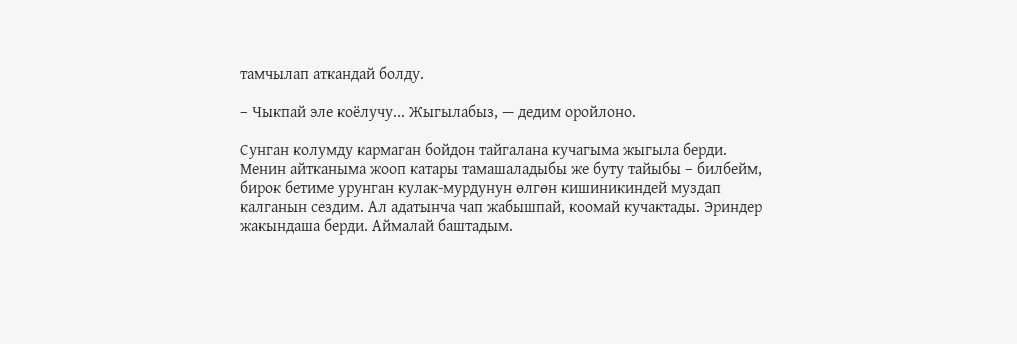тамчылап аткандай болду.

– Чыкпай эле коёлучу... Жыгылабыз, — дедим оройлоно.

Сунган колумду кармаган бойдон тайгалана кучагыма жыгыла берди. Менин айтканыма жооп катары тамашаладыбы же буту тайыбы – билбейм, бирок бетиме урунган кулак-мурдунун өлгөн кишиникиндей муздап калганын сездим. Ал адатынча чап жабышпай, коомай кучактады. Эриндер жакындаша берди. Аймалай баштадым.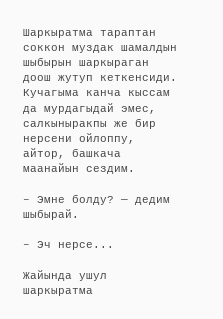Шаркыратма тараптан соккон муздак шамалдын шыбырын шаркыраган доош жутуп кеткенсиди. Кучагыма канча кыссам да мурдагыдай эмес, салкыныракпы же бир нерсени ойлоппу, айтор, башкача маанайын сездим.

– Эмне болду? — дедим шыбырай.

– Эч нерсе...

Жайында ушул шаркыратма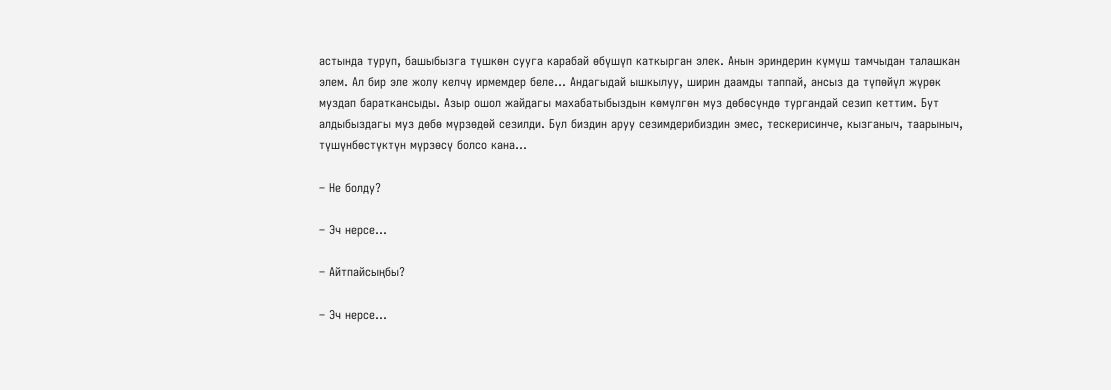астында туруп, башыбызга түшкөн сууга карабай өбүшүп каткырган элек. Анын эриндерин күмүш тамчыдан талашкан элем. Ал бир эле жолу келчү ирмемдер беле... Андагыдай ышкылуу, ширин даамды таппай, ансыз да түпөйүл жүрөк муздап бараткансыды. Азыр ошол жайдагы махабатыбыздын көмүлгөн муз дөбөсүндө тургандай сезип кеттим. Бут алдыбыздагы муз дөбө мүрзөдөй сезилди. Бул биздин аруу сезимдерибиздин эмес, тескерисинче, кызганыч, таарыныч, түшүнбөстүктүн мүрзөсү болсо кана...

– Не болду?

– Эч нерсе...

– Айтпайсыңбы?

– Эч нерсе...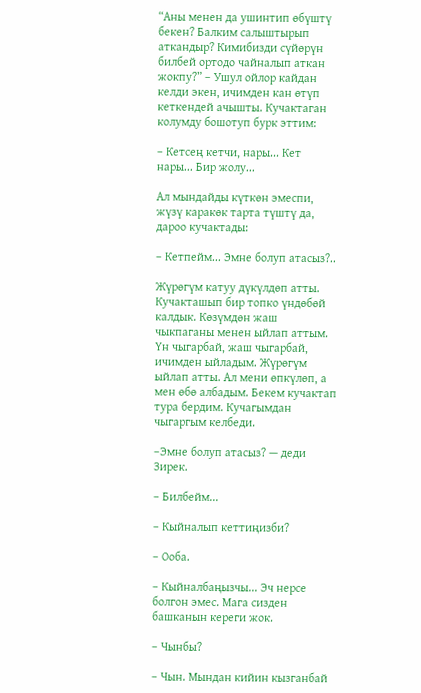“Аны менен да ушинтип өбүштү бекен? Балким салыштырып аткандыр? Кимибизди сүйөрүн билбей ортодо чайналып аткан жокпу?” – Ушул ойлор кайдан келди экен, ичимден кан өтүп кеткендей ачышты. Кучактаган колумду бошотуп бурк эттим:

– Кетсең кетчи, нары... Кет нары... Бир жолу...

Ал мындайды күткөн эмеспи, жүзү каракөк тарта түштү да, дароо кучактады:

– Кетпейм... Эмне болуп атасыз?..

Жүрөгүм катуу дүкүлдөп атты. Кучакташып бир топко үндөбөй калдык. Көзүмдөн жаш чыкпаганы менен ыйлап аттым. Үн чыгарбай, жаш чыгарбай, ичимден ыйладым. Жүрөгүм ыйлап атты. Ал мени өпкүлөп, а мен өбө албадым. Бекем кучактап тура бердим. Кучагымдан чыгаргым келбеди.

–Эмне болуп атасыз? — деди Зирек.

– Билбейм...

– Кыйналып кеттиңизби?

– Ооба.

– Кыйналбаңызчы... Эч нерсе болгон эмес. Мага сизден башканын кереги жок.

– Чынбы?

– Чын. Мындан кийин кызганбай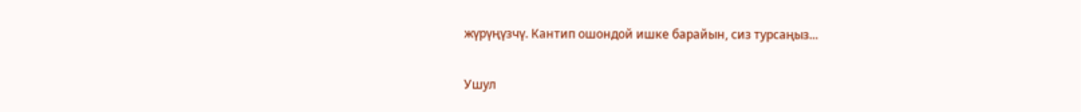жүрүңүзчү. Кантип ошондой ишке барайын, сиз турсаңыз...

Ушул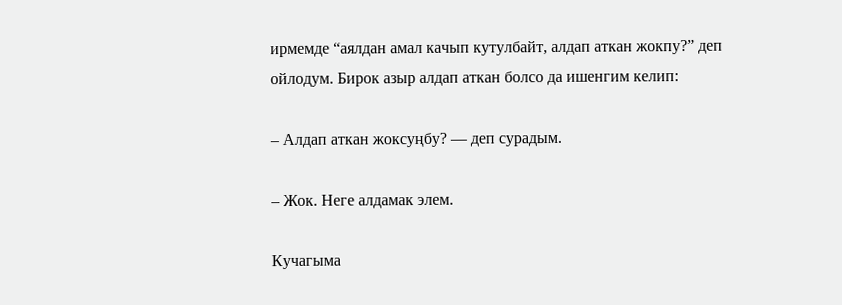ирмемде “аялдан амал качып кутулбайт, алдап аткан жокпу?” деп ойлодум. Бирок азыр алдап аткан болсо да ишенгим келип:

– Алдап аткан жоксуңбу? — деп сурадым.

– Жок. Неге алдамак элем.

Кучагыма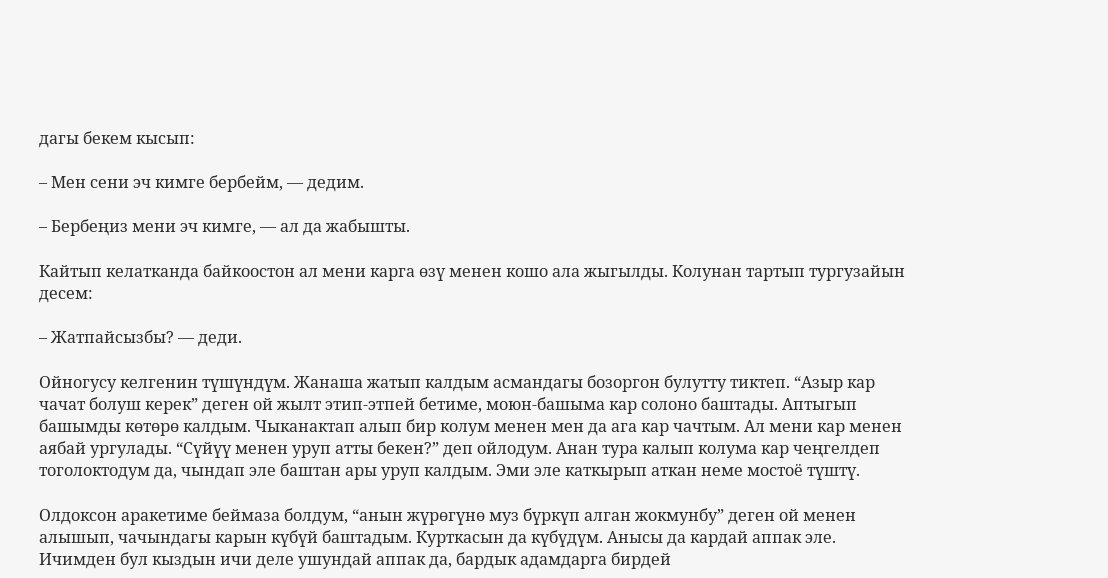дагы бекем кысып:

– Мен сени эч кимге бербейм, — дедим.

– Бербеңиз мени эч кимге, — ал да жабышты.

Кайтып келатканда байкоостон ал мени карга өзү менен кошо ала жыгылды. Колунан тартып тургузайын десем:

– Жатпайсызбы? — деди.

Ойногусу келгенин түшүндүм. Жанаша жатып калдым асмандагы бозоргон булутту тиктеп. “Азыр кар чачат болуш керек” деген ой жылт этип-этпей бетиме, моюн-башыма кар солоно баштады. Аптыгып башымды көтөрө калдым. Чыканактап алып бир колум менен мен да ага кар чачтым. Ал мени кар менен аябай ургулады. “Сүйүү менен уруп атты бекен?” деп ойлодум. Анан тура калып колума кар чеңгелдеп тоголоктодум да, чындап эле баштан ары уруп калдым. Эми эле каткырып аткан неме мостоё түштү.

Олдоксон аракетиме беймаза болдум, “анын жүрөгүнө муз бүркүп алган жокмунбу” деген ой менен алышып, чачындагы карын күбүй баштадым. Курткасын да күбүдүм. Анысы да кардай аппак эле. Ичимден бул кыздын ичи деле ушундай аппак да, бардык адамдарга бирдей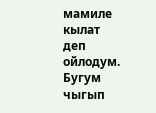мамиле кылат деп ойлодум. Бугум чыгып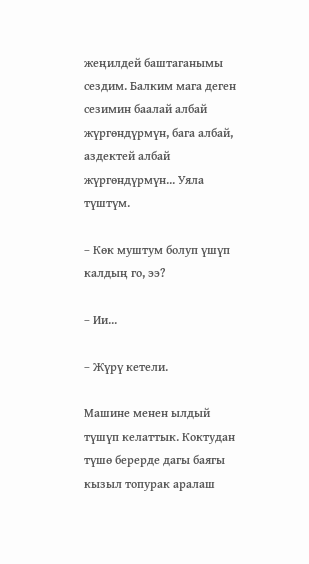жеңилдей баштаганымы сездим. Балким мага деген сезимин баалай албай жүргөндүрмүн, бага албай, аздектей албай жүргөндүрмүн... Уяла түштүм.

– Көк муштум болуп үшүп калдың го, ээ?

– Ии...

– Жүрү кетели.

Машине менен ылдый түшүп келаттык. Коктудан түшө берерде дагы баягы кызыл топурак аралаш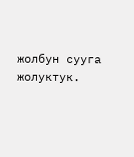жолбун сууга жолуктук.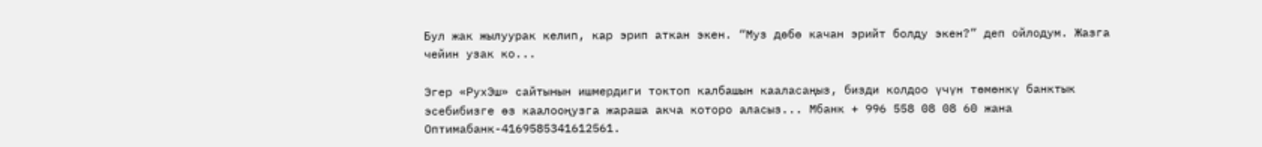Бул жак жылуурак келип, кар эрип аткан экен. “Муз дөбө качан эрийт болду экен?” деп ойлодум. Жазга чейин узак ко...

Эгер «РухЭш» сайтынын ишмердиги токтоп калбашын кааласаңыз, бизди колдоо үчүн төмөнкү банктык эсебибизге өз каалооңузга жараша акча которо аласыз... Мбанк + 996 558 08 08 60 жана Оптимабанк-4169585341612561.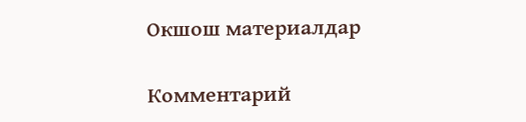Окшош материалдар

Комментарий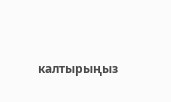калтырыңыз